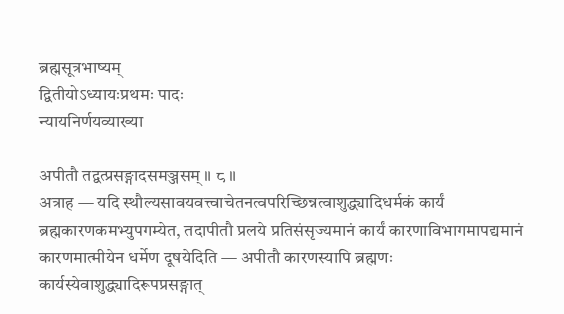ब्रह्मसूत्रभाष्यम्
द्वितीयोऽध्यायःप्रथमः पादः
न्यायनिर्णयव्याख्या

अपीतौ तद्वत्प्रसङ्गादसमञ्जसम् ॥ ८ ॥
अत्राह — यदि स्थौल्यसावयवत्त्वाचेतनत्वपरिच्छिन्नत्वाशुद्ध्यादिधर्मकं कार्यं ब्रह्मकारणकमभ्युपगम्येत, तदापीतौ प्रलये प्रतिसंसृज्यमानं कार्यं कारणाविभागमापद्यमानं कारणमात्मीयेन धर्मेण दूषयेदिति — अपीतौ कारणस्यापि ब्रह्मणः कार्यस्येवाशुद्ध्यादिरूपप्रसङ्गात्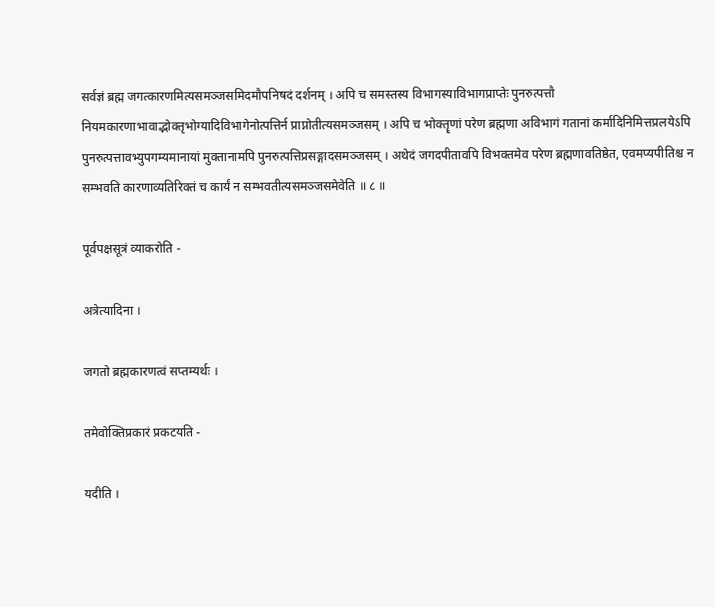सर्वज्ञं ब्रह्म जगत्कारणमित्यसमञ्जसमिदमौपनिषदं दर्शनम् । अपि च समस्तस्य विभागस्याविभागप्राप्तेः पुनरुत्पत्तौ नियमकारणाभावाद्भोक्तृभोग्यादिविभागेनोत्पत्तिर्न प्राप्नोतीत्यसमञ्जसम् । अपि च भोक्तॄणां परेण ब्रह्मणा अविभागं गतानां कर्मादिनिमित्तप्रलयेऽपि पुनरुत्पत्तावभ्युपगम्यमानायां मुक्तानामपि पुनरुत्पत्तिप्रसङ्गादसमञ्जसम् । अथेदं जगदपीतावपि विभक्तमेव परेण ब्रह्मणावतिष्ठेत, एवमप्यपीतिश्च न सम्भवति कारणाव्यतिरिक्तं च कार्यं न सम्भवतीत्यसमञ्जसमेवेति ॥ ८ ॥

पूर्वपक्षसूत्रं व्याकरोति -

अत्रेत्यादिना ।

जगतो ब्रह्मकारणत्वं सप्तम्यर्थः ।

तमेवोक्तिप्रकारं प्रकटयति -

यदीति ।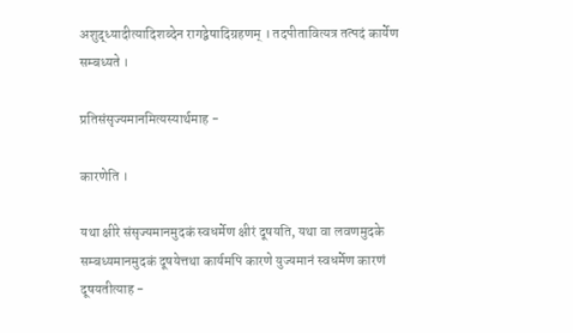अशुद्ध्यादीत्यादिशब्देन रागद्वेषादिग्रहणम् । तदपीतावित्यत्र तत्पदं कार्येण सम्बध्यते ।

प्रतिसंसृज्यमानमित्यस्यार्थमाह -

कारणेति ।

यथा क्षीरे संसृज्यमानमुदकं स्वधर्मेण क्षीरं दूषयति, यथा वा लवणमुदके सम्बध्यमानमुदकं दूषयेत्तथा कार्यमपि कारणे युज्यमानं स्वधर्मेण कारणं दूषयतीत्याह -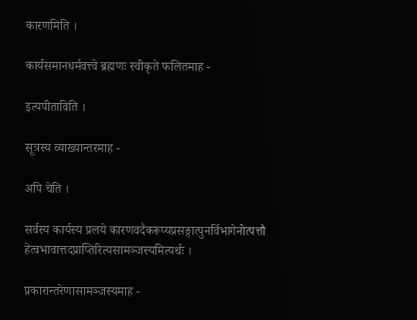कारणमिति ।

कार्यसमानधर्मवत्त्वे ब्रह्मणः स्वीकृते फलितमाह -

इत्यपीताविति ।

सूत्रस्य व्याख्यान्तरमाह -

अपि चेति ।

सर्वस्य कार्यस्य प्रलये कारणवदैकरूप्यप्रसङ्गात्पुनर्विभागेनोत्पत्तौ हेत्वभावात्तदप्राप्तिरित्यसामञ्जस्यमित्यर्थः ।

प्रकारान्तरेणासामञ्जस्यमाह -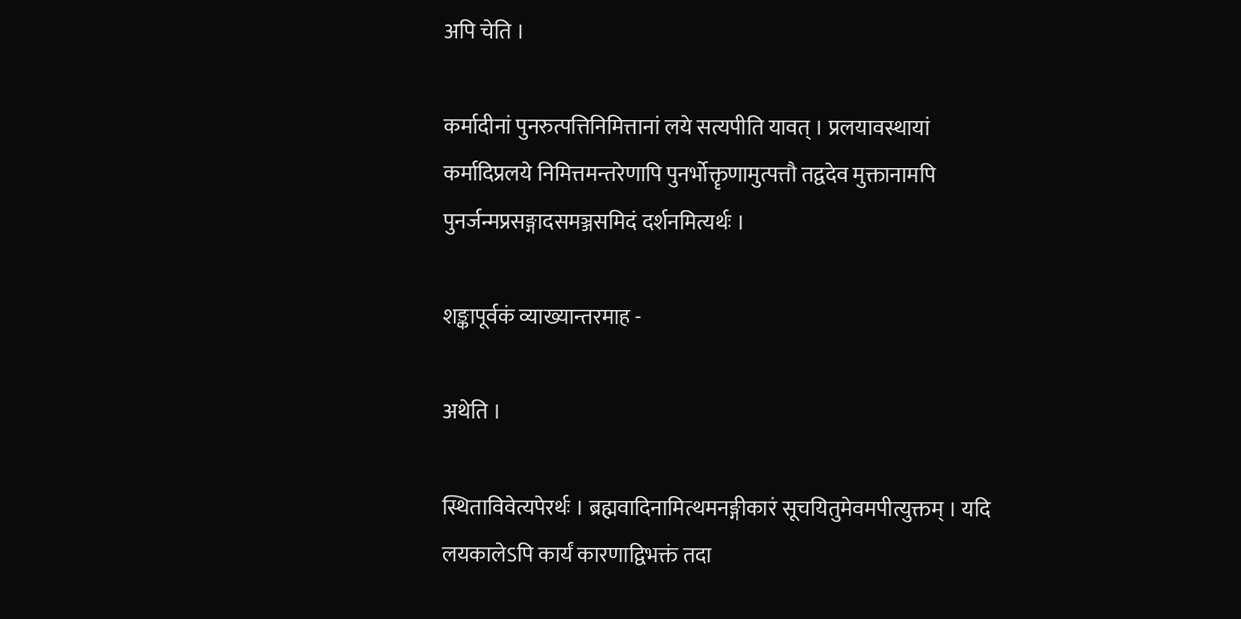अपि चेति ।

कर्मादीनां पुनरुत्पत्तिनिमित्तानां लये सत्यपीति यावत् । प्रलयावस्थायां कर्मादिप्रलये निमित्तमन्तरेणापि पुनर्भोक्तॄणामुत्पत्तौ तद्वदेव मुक्तानामपि पुनर्जन्मप्रसङ्गादसमञ्जसमिदं दर्शनमित्यर्थः ।

शङ्कापूर्वकं व्याख्यान्तरमाह -

अथेति ।

स्थिताविवेत्यपेरर्थः । ब्रह्मवादिनामित्थमनङ्गीकारं सूचयितुमेवमपीत्युक्तम् । यदि लयकालेऽपि कार्यं कारणाद्विभक्तं तदा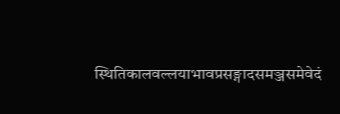स्थितिकालवल्लयाभावप्रसङ्गादसमञ्जसमेवेदं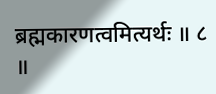ब्रह्मकारणत्वमित्यर्थः ॥ ८ ॥